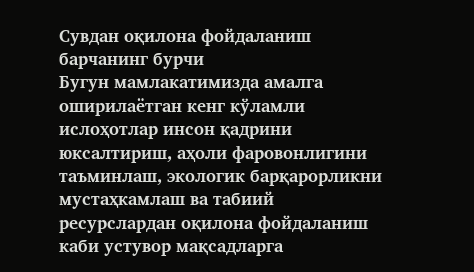Сувдан оқилона фойдаланиш барчанинг бурчи
Бугун мамлакатимизда амалга оширилаётган кенг кўламли ислоҳотлар инсон қадрини юксалтириш, аҳоли фаровонлигини таъминлаш, экологик барқарорликни мустаҳкамлаш ва табиий ресурслардан оқилона фойдаланиш каби устувор мақсадларга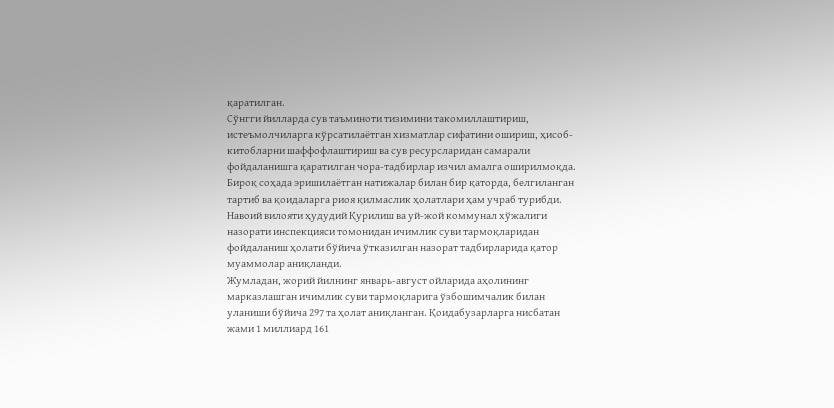қаратилган.
Сўнгги йилларда сув таъминоти тизимини такомиллаштириш, истеъмолчиларга кўрсатилаётган хизматлар сифатини ошириш, ҳисоб-китобларни шаффофлаштириш ва сув ресурсларидан самарали фойдаланишга қаратилган чора-тадбирлар изчил амалга оширилмоқда. Бироқ соҳада эришилаётган натижалар билан бир қаторда, белгиланган тартиб ва қоидаларга риоя қилмаслик ҳолатлари ҳам учраб турибди. Навоий вилояти ҳудудий Қурилиш ва уй-жой коммунал хўжалиги назорати инспекцияси томонидан ичимлик суви тармоқларидан фойдаланиш ҳолати бўйича ўтказилган назорат тадбирларида қатор муаммолар аниқланди.
Жумладан, жорий йилнинг январь-август ойларида аҳолининг марказлашган ичимлик суви тармоқларига ўзбошимчалик билан уланиши бўйича 297 та ҳолат аниқланган. Қоидабузарларга нисбатан жами 1 миллиард 161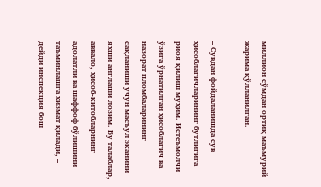миллион сўмдан ортиқ маъмурий жарима қўлланилган.

– Сувдан фойдаланишда сув ҳисоблагичларининг бутлигига риоя қилиш муҳим. Истеъмолчи ўзига ўрнатилган ҳисоблагич ва назорат пломбаларининг сақланиши учун масъул эканини яхши англаши лозим. Бу талаблар, аввало, ҳисоб-китобларнинг адолатли ва шаффоф бўлишини таъминлашга хизмат қилади, – дейди инспекция бош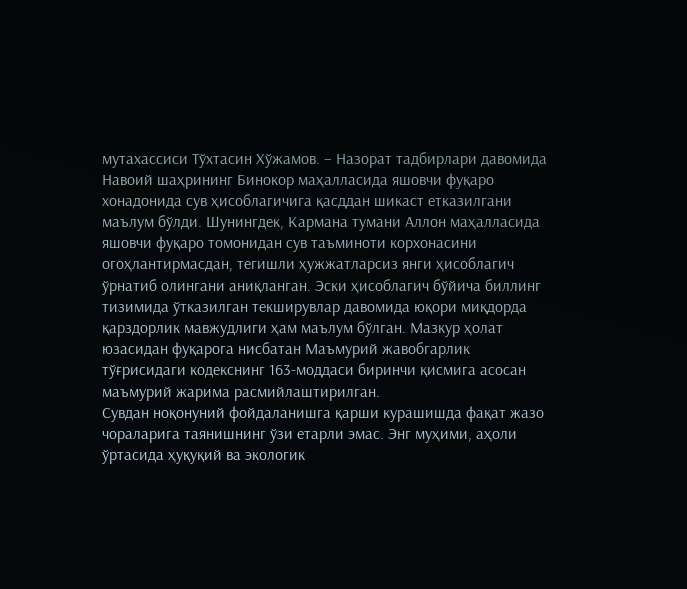мутахассиси Тўхтасин Хўжамов. – Назорат тадбирлари давомида Навоий шаҳрининг Бинокор маҳалласида яшовчи фуқаро хонадонида сув ҳисоблагичига қасддан шикаст етказилгани маълум бўлди. Шунингдек, Кармана тумани Аллон маҳалласида яшовчи фуқаро томонидан сув таъминоти корхонасини огоҳлантирмасдан, тегишли ҳужжатларсиз янги ҳисоблагич ўрнатиб олингани аниқланган. Эски ҳисоблагич бўйича биллинг тизимида ўтказилган текширувлар давомида юқори миқдорда қарздорлик мавжудлиги ҳам маълум бўлган. Мазкур ҳолат юзасидан фуқарога нисбатан Маъмурий жавобгарлик тўғрисидаги кодекснинг 163-моддаси биринчи қисмига асосан маъмурий жарима расмийлаштирилган.
Сувдан ноқонуний фойдаланишга қарши курашишда фақат жазо чораларига таянишнинг ўзи етарли эмас. Энг муҳими, аҳоли ўртасида ҳуқуқий ва экологик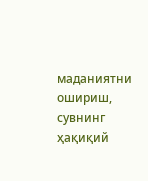маданиятни ошириш, сувнинг ҳақиқий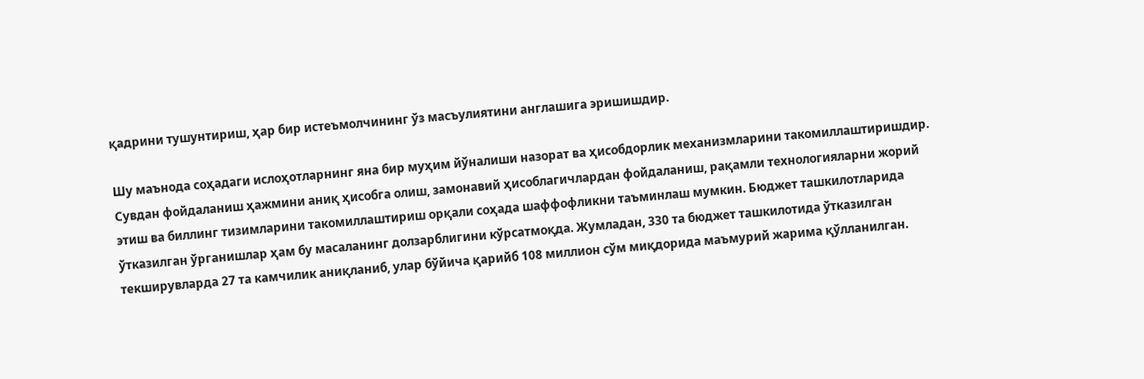қадрини тушунтириш, ҳар бир истеъмолчининг ўз масъулиятини англашига эришишдир.

Шу маънода соҳадаги ислоҳотларнинг яна бир муҳим йўналиши назорат ва ҳисобдорлик механизмларини такомиллаштиришдир. Сувдан фойдаланиш ҳажмини аниқ ҳисобга олиш, замонавий ҳисоблагичлардан фойдаланиш, рақамли технологияларни жорий этиш ва биллинг тизимларини такомиллаштириш орқали соҳада шаффофликни таъминлаш мумкин. Бюджет ташкилотларида ўтказилган ўрганишлар ҳам бу масаланинг долзарблигини кўрсатмоқда. Жумладан, 330 та бюджет ташкилотида ўтказилган текширувларда 27 та камчилик аниқланиб, улар бўйича қарийб 108 миллион сўм миқдорида маъмурий жарима қўлланилган.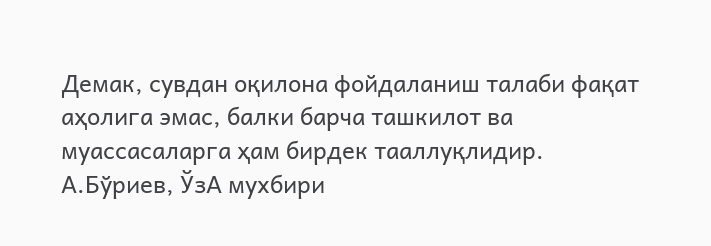Демак, сувдан оқилона фойдаланиш талаби фақат аҳолига эмас, балки барча ташкилот ва муассасаларга ҳам бирдек тааллуқлидир.
А.Бўриев, ЎзА мухбири